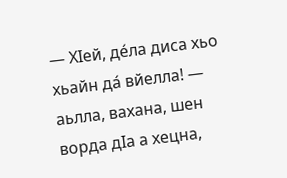— Хӏей, де́ла диса хьо хьайн да́ вйелла! — аьлла, вахана, шен ворда дӏа а хецна,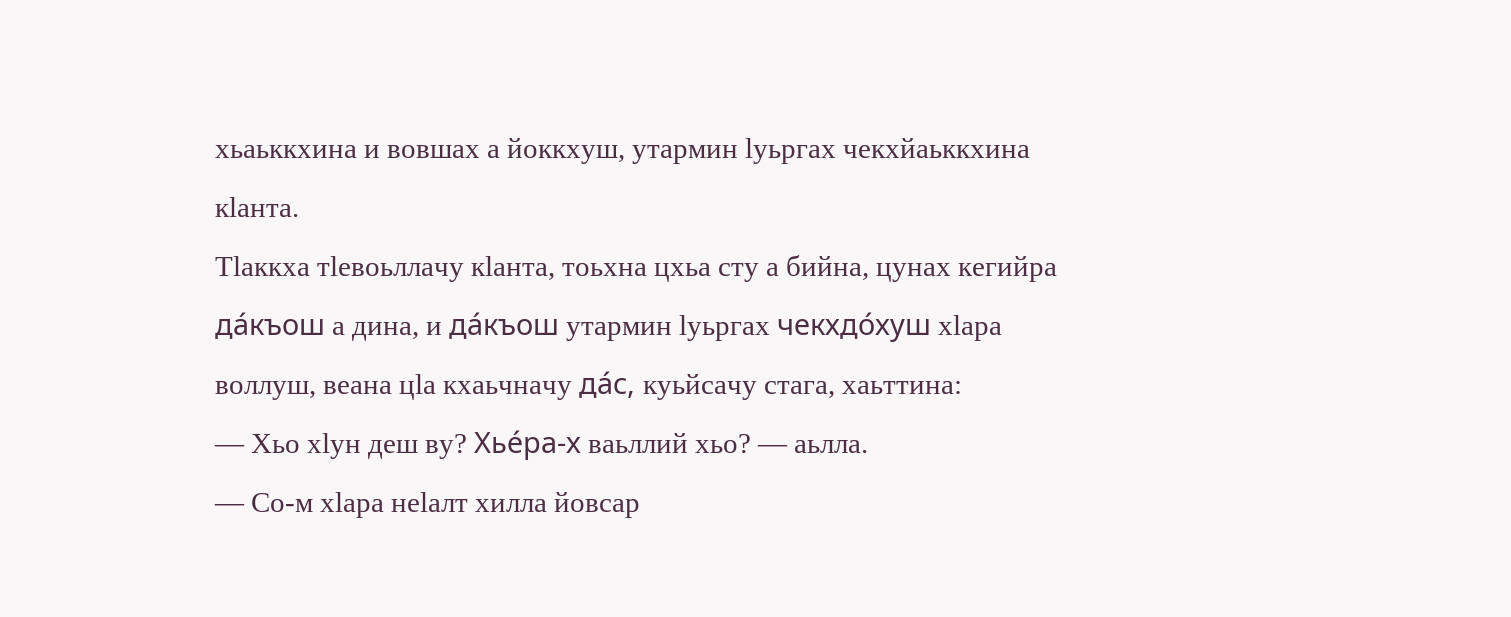хьаьккхина и вовшах а йоккхуш, утармин ӏуьргах чекхйаьккхина кӏанта.
Тӏаккха тӏевоьллачу кӏанта, тоьхна цхьа сту а бийна, цунах кегийра да́къош а дина, и да́къош утармин ӏуьргах чекхдо́хуш хӏара воллуш, веана цӏа кхаьчначу да́с, куьйсачу стага, хаьттина:
— Хьо хӏун деш ву? Хье́ра-х ваьллий хьо? — аьлла.
— Со-м хӏара неӏалт хилла йовсар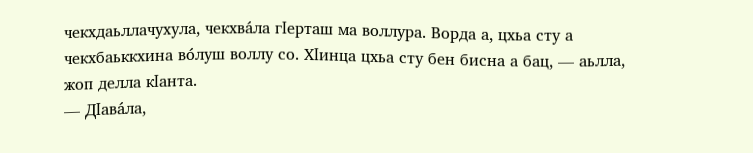чекхдаьллачухула, чекхва́ла гӏерташ ма воллура. Ворда а, цхьа сту а чекхбаьккхина во́луш воллу со. Хӏинца цхьа сту бен бисна а бац, — аьлла, жоп делла кӏанта.
— Дӏава́ла,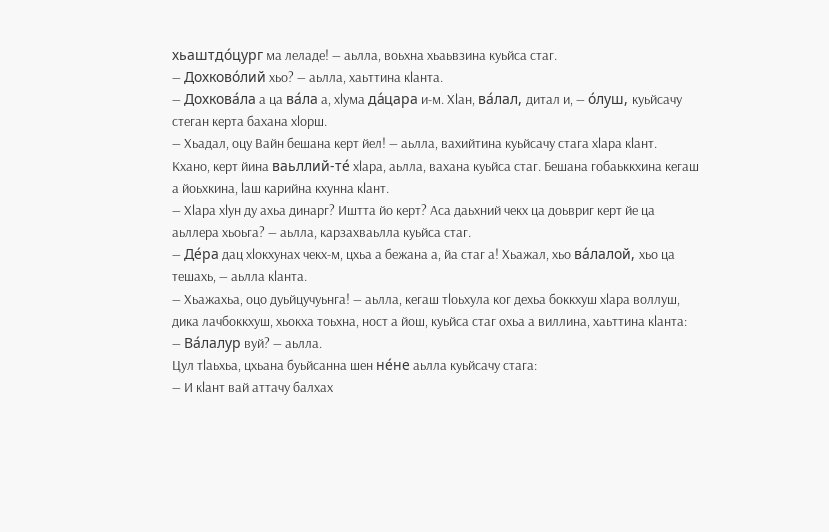хьаштдо́цург ма леладе! — аьлла, воьхна хьаьвзина куьйса стаг.
— Дохково́лий хьо? — аьлла, хаьттина кӏанта.
— Дохкова́ла а ца ва́ла а, хӏума да́цара и-м. Хӏан, ва́лал, дитал и, — о́луш, куьйсачу стеган керта бахана хӏорш.
— Хьадал, оцу Вайн бешана керт йел! — аьлла, вахийтина куьйсачу стага хӏара кӏант.
Кхано, керт йина ваьллий-те́ хӏара, аьлла, вахана куьйса стаг. Бешана гобаьккхина кегаш а йоьхкина, ӏаш карийна кхунна кӏант.
— Хӏара хӏун ду ахьа динарг? Иштта йо керт? Аса даьхний чекх ца доьвриг керт йе ца аьллера хьоьга? — аьлла, карзахваьлла куьйса стаг.
— Де́ра дац хӏокхунах чекх-м, цхьа а бежана а, йа стаг а! Хьажал, хьо ва́лалой, хьо ца тешахь, — аьлла кӏанта.
— Хьажахьа, оцо дуьйцучуьнга! — аьлла, кегаш тӏоьхула ког дехьа боккхуш хӏара воллуш, дика лачбоккхуш, хьокха тоьхна, ност а йош, куьйса стаг охьа а виллина, хаьттина кӏанта:
— Ва́лалур вуй? — аьлла.
Цул тӏаьхьа, цхьана буьйсанна шен не́не аьлла куьйсачу стага:
— И кӏант вай аттачу балхах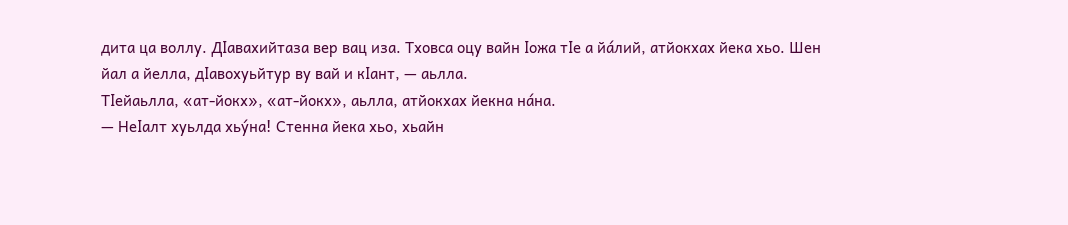дита ца воллу. Дӏавахийтаза вер вац иза. Тховса оцу вайн ӏожа тӏе а йа́лий, атйокхах йека хьо. Шен йал а йелла, дӏавохуьйтур ву вай и кӏант, — аьлла.
Тӏейаьлла, «ат-йокх», «ат-йокх», аьлла, атйокхах йекна на́на.
— Неӏалт хуьлда хьу́на! Стенна йека хьо, хьайн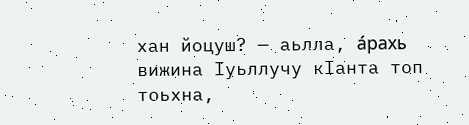хан йоцуш? — аьлла, а́рахь вижина ӏуьллучу кӏанта топ тоьхна,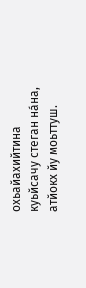охьайахийтина куьйсачу стеган на́на, атйокх йу моьттуш.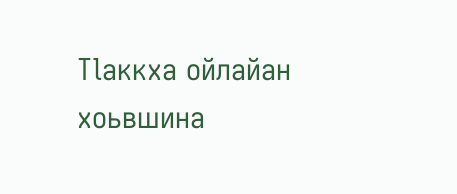Тӏаккха ойлайан хоьвшина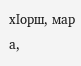хӏорш, мар а,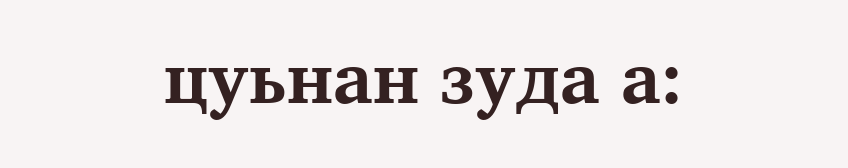цуьнан зуда а: